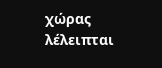χώρας λέλειπται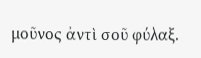μοῦνος ἀντὶ σοῦ φύλαξ.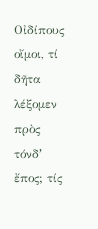Οἰδίπους οἴμοι, τί δῆτα λέξομεν πρὸς τόνδʼ ἔπος; τίς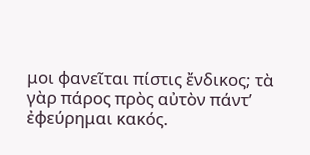μοι φανεῖται πίστις ἔνδικος; τὰ γὰρ πάρος πρὸς αὐτὸν πάντʼ ἐφεύρημαι κακός.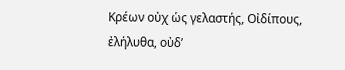Κρέων οὐχ ὡς γελαστής, Οἰδίπους, ἐλήλυθα, οὐδʼ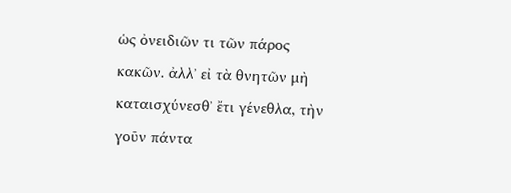ὡς ὀνειδιῶν τι τῶν πάρος κακῶν. ἀλλʼ εἰ τὰ θνητῶν μὴ καταισχύνεσθʼ ἔτι γένεθλα, τὴν γοῦν πάντα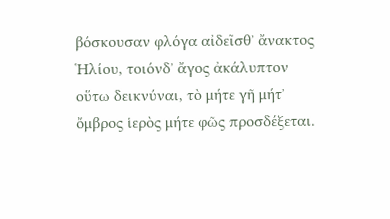βόσκουσαν φλόγα αἰδεῖσθʼ ἄνακτος Ἡλίου, τοιόνδʼ ἄγος ἀκάλυπτον οὕτω δεικνύναι, τὸ μήτε γῆ μήτʼ ὄμβρος ἱερὸς μήτε φῶς προσδέξεται.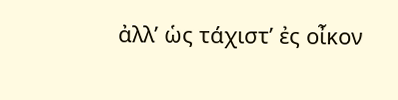ἀλλʼ ὡς τάχιστʼ ἐς οἶκον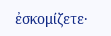ἐσκομίζετε·